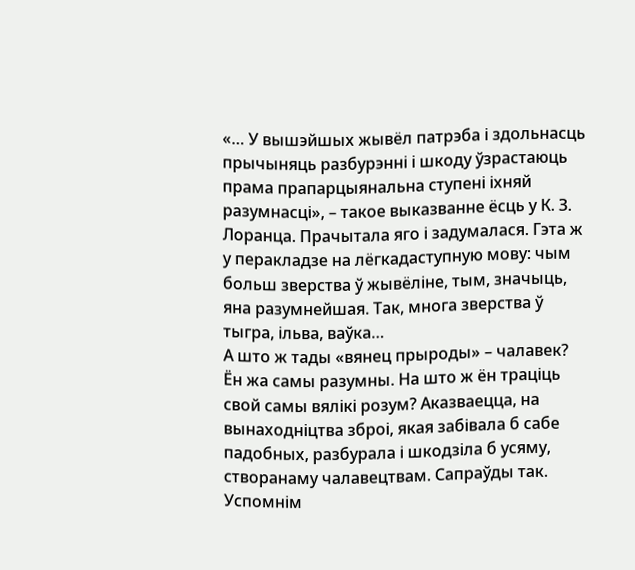«… У вышэйшых жывёл патрэба і здольнасць прычыняць разбурэнні і шкоду ўзрастаюць прама прапарцыянальна ступені іхняй разумнасці», – такое выказванне ёсць у К. З. Лоранца. Прачытала яго і задумалася. Гэта ж у перакладзе на лёгкадаступную мову: чым больш зверства ў жывёліне, тым, значыць, яна разумнейшая. Так, многа зверства ў тыгра, ільва, ваўка…
А што ж тады «вянец прыроды» – чалавек? Ён жа самы разумны. На што ж ён траціць свой самы вялікі розум? Аказваецца, на вынаходніцтва зброі, якая забівала б сабе падобных, разбурала і шкодзіла б усяму, створанаму чалавецтвам. Сапраўды так. Успомнім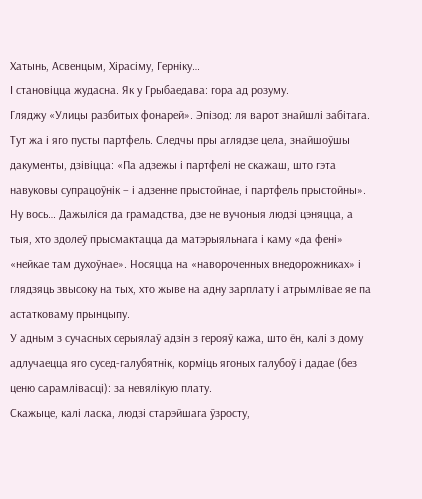Хатынь, Асвенцым, Хірасіму, Герніку…
І становіцца жудасна. Як у Грыбаедава: гора ад розуму.
Гляджу «Улицы разбитых фонарей». Эпізод: ля варот знайшлі забітага. Тут жа і яго пусты партфель. Следчы пры аглядзе цела, знайшоўшы дакументы, дзівіцца: «Па адзежы і партфелі не скажаш, што гэта навуковы супрацоўнік – і адзенне прыстойнае, і партфель прыстойны».
Ну вось… Дажыліся да грамадства, дзе не вучоныя людзі цэняцца, а тыя, хто здолеў прысмактацца да матэрыяльнага і каму «да фені» «нейкае там духоўнае». Носяцца на «навороченных внедорожниках» і глядзяць звысоку на тых, хто жыве на адну зарплату і атрымлівае яе па астатковаму прынцыпу.
У адным з сучасных серыялаў адзін з герояў кажа, што ён, калі з дому адлучаецца яго сусед-галубятнік, корміць ягоных галубоў і дадае (без ценю сарамлівасці): за невялікую плату.
Скажыце, калі ласка, людзі старэйшага ўзросту,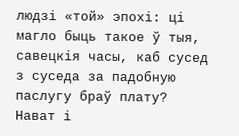людзі «той» эпохі: ці магло быць такое ў тыя, савецкія часы, каб сусед з суседа за падобную паслугу браў плату? Нават і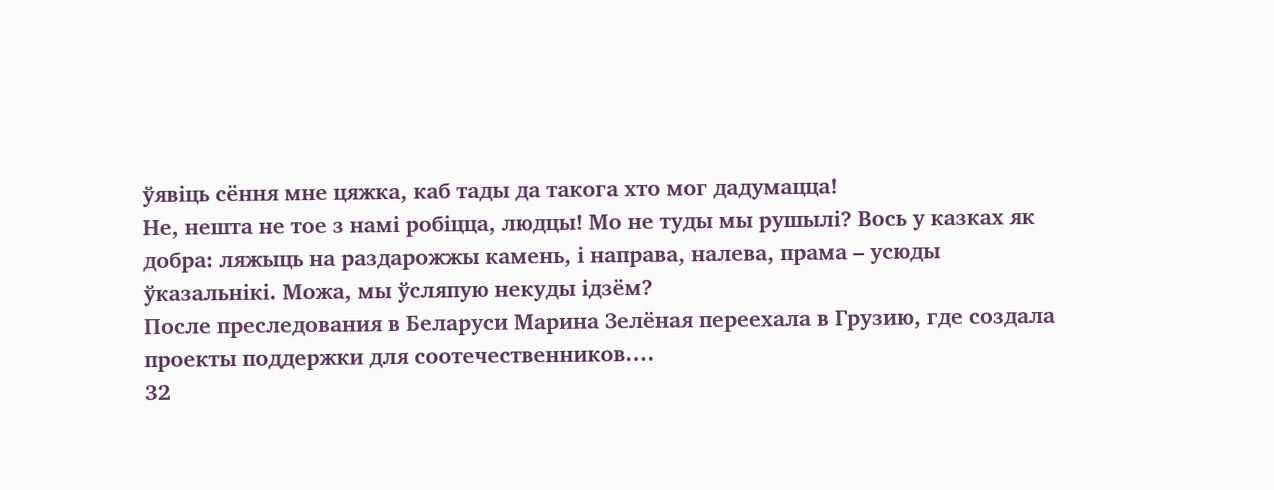ўявіць сёння мне цяжка, каб тады да такога хто мог дадумацца!
Не, нешта не тое з намі робіцца, людцы! Мо не туды мы рушылі? Вось у казках як добра: ляжыць на раздарожжы камень, і направа, налева, прама – усюды ўказальнікі. Можа, мы ўсляпую некуды ідзём?
После преследования в Беларуси Марина Зелёная переехала в Грузию, где создала проекты поддержки для соотечественников.…
32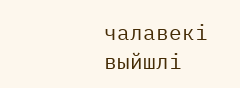чалавекі выйшлі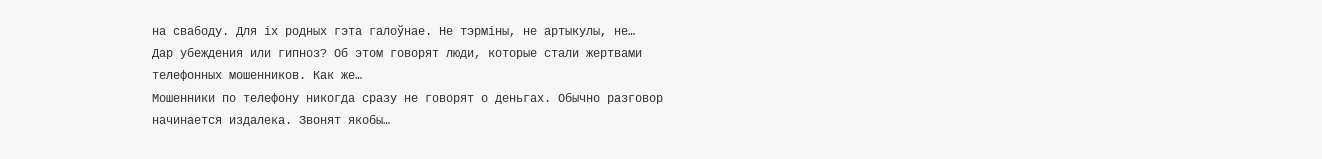на свабоду. Для іх родных гэта галоўнае. Не тэрміны, не артыкулы, не…
Дар убеждения или гипноз? Об этом говорят люди, которые стали жертвами телефонных мошенников. Как же…
Мошенники по телефону никогда сразу не говорят о деньгах. Обычно разговор начинается издалека. Звонят якобы…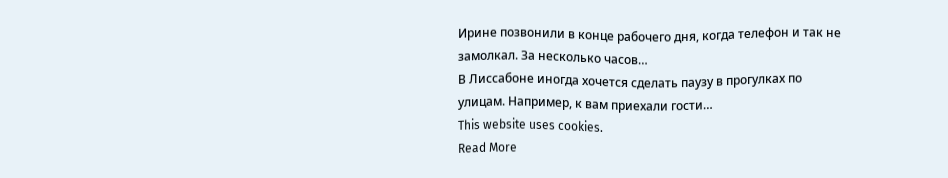Ирине позвонили в конце рабочего дня, когда телефон и так не замолкал. За несколько часов…
В Лиссабоне иногда хочется сделать паузу в прогулках по улицам. Например, к вам приехали гости…
This website uses cookies.
Read More